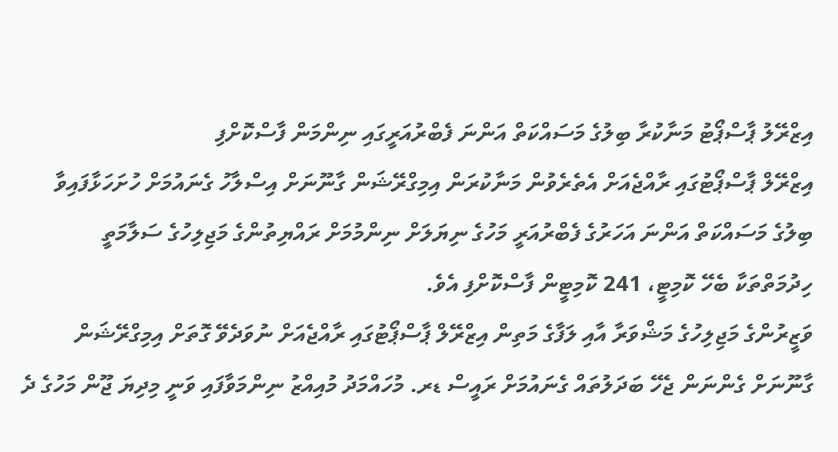އިޒްރޭލު ޕާސްޕޯޓު މަނާކުރާ ބިލުގެ މަސައްކަތް އަންނަ ފެބްރުއަރީގައި ނިންމަން ފާސްކޮށްފި
އިޒްރޭލް ޕާސްޕޯޓުގައި ރާއްޖެއަށް އެތެރެވުން މަނާކުރަން އިމިގްރޭޝަން ގާނޫނަށް އިސްލާހު ގެނައުމަށް ހުށަހަޅާފައިވާ ބިލުގެ މަސައްކަތް އަންނަ އަހަރުގެ ފެބްރުއަރީ މަހުގެ ނިޔަލަށް ނިންމުމަށް ރައްޔިތުންގެ މަޖިލިހުގެ ސަލާމަތީ ހިދުމަތްތަކާ ބެހޭ ކޮމިޓީ، 241 ކޮމިޓީން ފާސްކޮށްފި އެވެ.
ވަޒީރުންގެ މަޖިލިހުގެ މަޝްވަރާ އާއި ލަފާގެ މަތިން އިޒްރޭލް ޕާސްޕޯޓުގައި ރާއްޖެއަށް ނުވަދެވޭ ގޮތަށް އިމިގްރޭޝަން ގާނޫނަށް ގެންނަން ޖެހޭ ބަދަލުތައް ގެނައުމަށް ރައީސް ޑރ. މުހައްމަދު މުއިއްޒު ނިންމަވާފައި ވަނީ މިދިޔަ ޖޫން މަހުގެ ދެ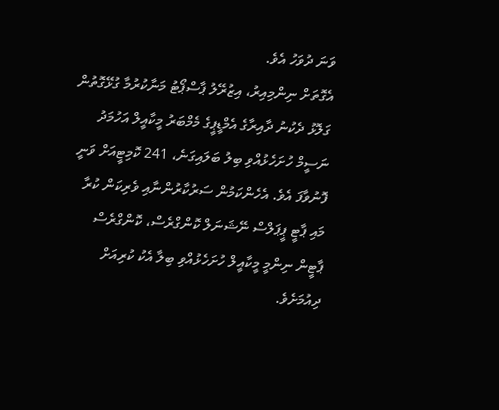ވަނަ ދުވަހު އެވެ.
އެގޮތަށް ނިންމިއިރު، އިޒުރޭލު ޕާސްޕޯޓު މަނާކުރުމާ ގުޅޭގޮތުން ގަލޮޅު ދެކުނު ދާއިރާގެ އެމްޑީޕީގެ މެމްބަރު މީކާއީލް އަހުމަދު ނަސީމް ހުށަހެޅުއްވި ބިލު ބަލައިގަނެ، 241 ކޮމިޓީއަށް ވަނީ ފޮނުވާފަ އެވެ. އެހެންކަމުން ސަރުކާރުންނާއި ވެރިކަން ކުރާ މައި ޕާޓީ ޕީޕަލްސް ނޭޝަނަލް ކޮންގްރެސް، ކޮންގްރެސް ޕާޓީން ނިންމީ މީކާއީލް ހުށަހެޅުއްވި ބިލާ އެކު ކުރިއަށް ދިއުމަށެވެ.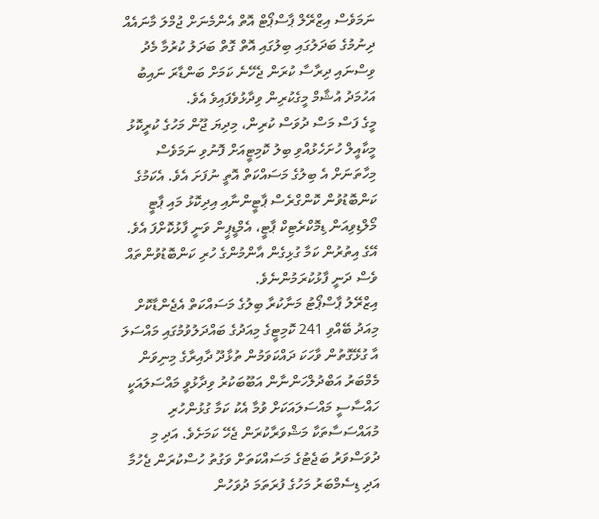ނަމަވެސް އިޒްރޭލް ޕާސްޕޯޓް އޮތް އެންމެނަށް ޖުމްލަ މާނައެއް ދިނުމުގެ ބަދަލުގައި ބިލުގައި އޮތް ގޮތް ބަދަލު ކުރުމާ މެދު ވިސްނައި ދިރާސާ ކުރަން ޖެހޭނެ ކަމަށް ބަންޑާރަ ނައިބު އަހުމަދު އުޝާމް މީގެކުރިން ވިދާޅުވެފައިވެ އެވެ.
މީގެ ފަސް މަސް ދުވަސް ކުރިން، މިދިޔަ ޖޫން މަހުގެ ކުރީކޮޅު މީކާއީލް ހުށަހެޅުއްވި ބިލު ކޮމިޓީއަށް ފޮނުވި ނަމަވެސް މިހާތަނަށް އެ ބިލުގެ މަސައްކަތް އޮތީ ނުފަށަ އެވެ. އެކަމުގެ ކަންބޮޑުވުން ކޮންގްރެސް ޕާޓީންނާއި އިދިކޮޅު މައި ޕާޓީ މޯލްޑިވިއަން ޑިމޮކްރެޓިކް ޕާޓީ، އެމްޑީޕީން ވަނީ ފާޅުކޮށްފަ އެވެ. އޭގެ އިތުރުން ކަމާ ގުޅިގެން އާންމުންގެ ހުރި ކަންބޮޑުވުންތައް ވެސް ދަނީ ފާޅުކުރަމުންނެވެ.
އިޒްރޭލު ޕާސްޕޯޓު މަނާކުރާ ބިލުގެ މަސައްކަތް އެޖެންޑާކޮށް މިއަދު ބޭއްވި 241 ކޮމިޓީގެ މިއަދުގެ ބައްދަލުވުމުގައި މައްސަލަ އާ ގުޅޭގޮތުން ވާހަކަ ދައްކަވަމުން ތުޅާދޫ ދާއިރާގެ މިނިވަން މެމްބަރު އަބްދުލްހަންނާން އަބޫބަކުރު ވިދާޅުވީ މައްސަލައަކީ ހައްސާސީ މައްސަލައަކަށް ވުމާ އެކު ކަމާ ގުޅުންހުރި މުއައްސަސާތަކާ މަޝްވަރާކުރަން ޖެހޭ ކަމަށެވެ. އަދި މި ދުވަސްވަރު ބަޖެޓުގެ މަސައްކަތަށް ވަގުތު ހުސްކުރަން ޖެހުމާ އަދި ޑިސެމްބަރު މަހުގެ ފުރަތަމަ ދުވަހުން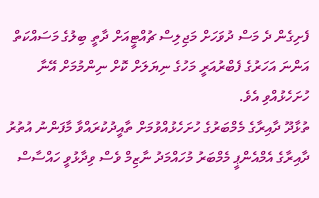ފެށިގެން ދެ މަސް ދުވަހަށް މަޖިލިސް ޗުއްޓީއަށް ދާތީ ބިލުގެ މަސައްކަތް އަންނަ އަހަރުގެ ފެބްރުއަރީ މަހުގެ ނިޔަލަށް ކޮށް ނިންމުމަށް އޭނާ ހުށަހެޅުއްވި އެވެ.
ތުޅާދޫ ދާއިރާގެ މެމްބަރުގެ ހުށަހެޅުއްވުމަށް ތާއީދުކުރައްވާ މާފަންނު އުތުރު ދާއިރާގެ އެމްއެންޕީ މެމްބަރު މުހައްމަދު ނާޒިމް ވެސް ވިދާޅުވީ ހައްސާސް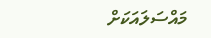މައްސަލައަކަށް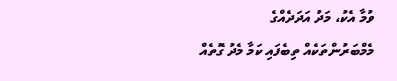ވުމާ އެކު، މަދު އަދަދެއްގެ މެމްބަރުންތަކެއް ތިބެފައި ކަމާ މެދު ގޮތެއް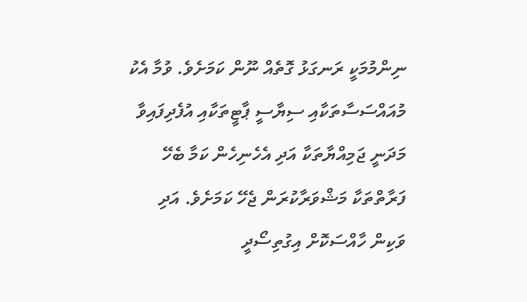ނިންމުމަކީ ރަނގަޅު ގޮތެއް ނޫން ކަމަށެވެ. ވުމާ އެކު މުއައްސަސާތަކާއި ސިޔާސީ ޕާޓީތަކާއި އުފެދިފައިވާ މަދަނީ ޖަމިއްޔާތަކާ އަދި އެހެނިހެން ކަމާ ބެހޭ ފަރާތްތަކާ މަޝްވަރާކުރަން ޖެހޭ ކަމަށެވެ. އަދި ވަކިން ހާއްސަކޮށް އިގުތިސޯދީ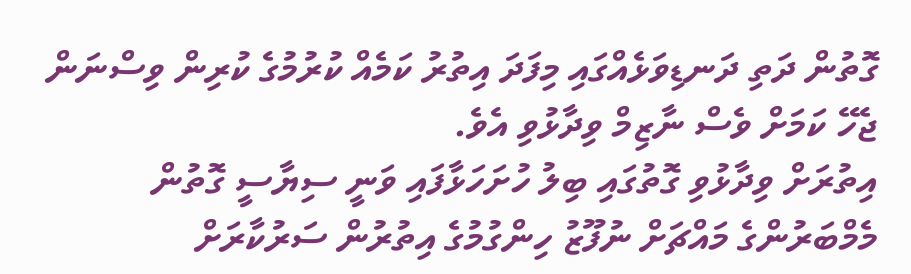ގޮތުން ދަތި ދަނޑިވަޅެއްގައި މިފަދަ އިތުރު ކަމެއް ކުރުމުގެ ކުރިން ވިސްނަން ޖެހޭ ކަމަށް ވެސް ނާޒިމް ވިދާޅުވި އެވެ.
އިތުރަށް ވިދާޅުވި ގޮތުގައި ބިލު ހުށަހަޅާފައި ވަނީ ސިޔާސީ ގޮތުން މެމްބަރުންގެ މައްޗަށް ނުފޫޒު ހިންގުމުގެ އިތުރުން ސަރުކާރަށް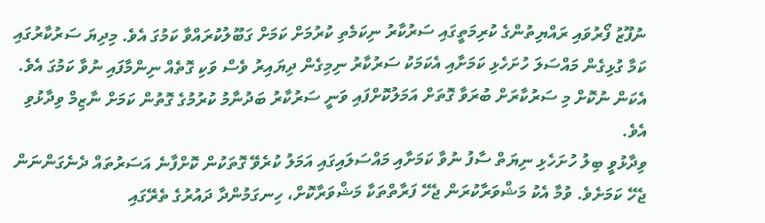ނުފޫޒު ފޯރުވައި ރައްޔިތުންގެ ކުރިމަތީގައި ސަރުކާރު ނިކަމެތި ކުރުމަށް ކަމަށް ގަބޫލުކުރައްވާ ކަމުގަ އެވެ. މިދިޔަ ސަރުކާރުގައި ކަމާ ގުޅިގެން މައްސަލަ ހުށަހެޅި ކަމަށާއި އެކަމަކު ސަރުކާރު ނިމިގެން ދިޔައިރު ވެސް ވަކި ގޮތެއް ނިންމާފައި ނުވާ ކަމުގަ އެވެ. އެކަން ނުކޮށް މި ސަރުކާރަށް ބުރަވާ ގޮތަށް އަމަލުކޮށްފައި ވަނީ ސަރުކާރު ބަދުނާމު ކުރުމުގެ ގޮތުން ކަމަށް ނާޒިމް ވިދާޅުވި އެވެ.
ވިދާޅުވީ ބިލު ހުށަހެޅި ނިޔަތް ސާފު ނުވާ ކަމަށާއި މައްސަލައިގައި އަމަލު ކުރެވޭ ގޮތަކުން ކޮށްފާނެ އަސަރުތައް ދެނެގަންނަން ޖެހޭ ކަމަށެވެ. ވުމާ އެކު މަޝްވަރާކުރަން ޖެހޭ ފަރާތްތަކާ މަޝްވަރާކޮށް، ހިނގަމުންދާ ދައުރުގެ ތެރޭގައި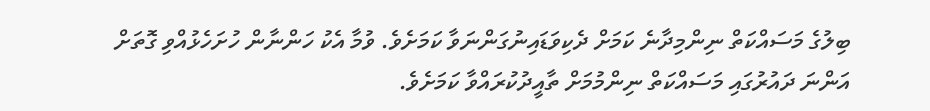ބިލުގެ މަސައްކަތް ނިންމިދާނެ ކަމަށް ދެކިވަޑައިނުގަންނަވާ ކަމަށެވެ. ވުމާ އެކު ހަންނާން ހުށަހެޅުއްވި ގޮތަށް އަންނަ ދައުރުގައި މަސައްކަތް ނިންމުމަށް ތާއީދުކުރައްވާ ކަމަށެވެ.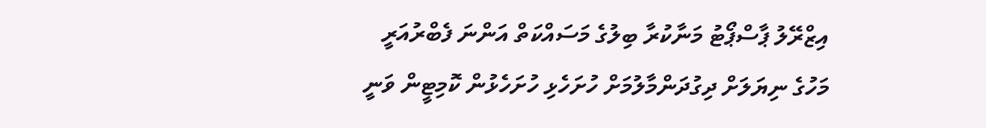އިޒްރޭލު ޕާސްޕޯޓު މަނާކުރާ ބިލުގެ މަސައްކަތް އަންނަ ފެބްރުއަރީ މަހުގެ ނިޔަލަށް ދިގުދަންމާލުމަށް ހުށަހެޅި ހުށަހެޅުން ކޮމިޓީން ވަނީ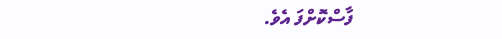ފާސްކޮށްފަ އެވެ.